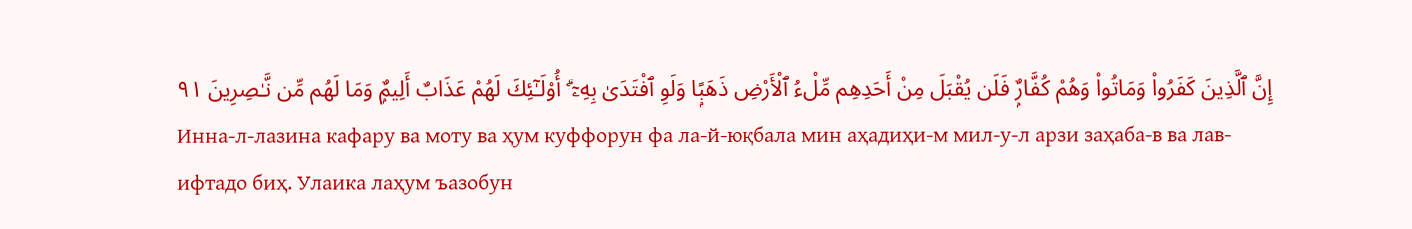إِنَّ ٱلَّذِينَ كَفَرُوا۟ وَمَاتُوا۟ وَهُمْ كُفَّارٌۭ فَلَن يُقْبَلَ مِنْ أَحَدِهِم مِّلْءُ ٱلْأَرْضِ ذَهَبًۭا وَلَوِ ٱفْتَدَىٰ بِهِۦٓ ۗ أُو۟لَـٰٓئِكَ لَهُمْ عَذَابٌ أَلِيمٌۭ وَمَا لَهُم مِّن نَّـٰصِرِينَ ٩١
Инна-л-лазина кафару ва моту ва ҳум куффорун фа ла-й-юқбала мин аҳадиҳи-м мил-у-л арзи заҳаба-в ва лав-ифтадо биҳ. Улаика лаҳум ъазобун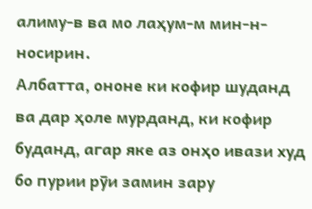алиму-в ва мо лаҳум-м мин-н-носирин.
Албатта, ононе ки кофир шуданд ва дар ҳоле мурданд, ки кофир буданд, агар яке аз онҳо ивази худ бо пурии рӯи замин зару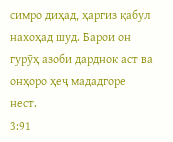симро диҳад, ҳаргиз қабул нахоҳад шуд. Барои он гурӯҳ азоби дарднок аст ва онҳоро ҳеҷ мададгоре нест.
3:91